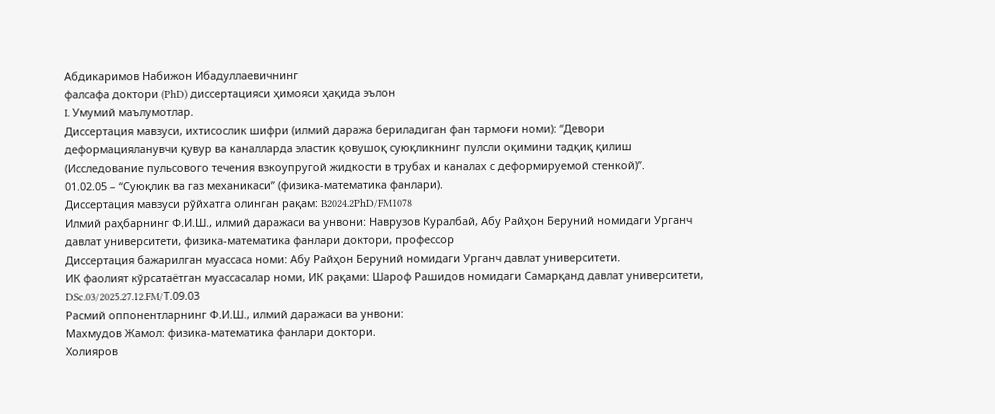Абдикаримов Набижон Ибадуллаевичнинг
фалсафа доктори (PhD) диссертацияси ҳимояси ҳақида эълон
I. Умумий маълумотлар.
Диссертация мавзуси, ихтисослик шифри (илмий даража бериладиган фан тармоғи номи): “Девори деформацияланувчи қувур ва каналларда эластик қовушоқ суюқликнинг пулсли оқимини тадқиқ қилиш (Исследование пульсового течения взкоупругой жидкости в трубах и каналах с деформируемой стенкой)”.
01.02.05 – “Суюқлик ва газ механикаси” (физика-математика фанлари).
Диссертация мавзуси рўйхатга олинган рақам: B2024.2PhD/FM1078
Илмий раҳбарнинг Ф.И.Ш., илмий даражаси ва унвони: Наврузов Куралбай, Абу Райҳон Беруний номидаги Урганч давлат университети, физика-математика фанлари доктори, профессор
Диссертация бажарилган муассаса номи: Абу Райҳон Беруний номидаги Урганч давлат университети.
ИК фаолият кўрсатаётган муассасалар номи, ИК рақами: Шароф Рашидов номидаги Самарқанд давлат университети, DSc.03/2025.27.12.FM/Т.09.03
Расмий оппонентларнинг Ф.И.Ш., илмий даражаси ва унвони:
Махмудов Жамол: физика-математика фанлари доктори.
Холияров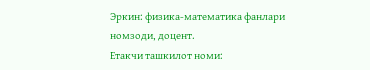Эркин: физика-математика фанлари номзоди, доцент.
Етакчи ташкилот номи: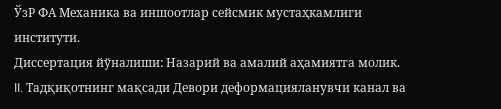ЎзР ФА Механика ва иншоотлар сейсмик мустаҳкамлиги институти.
Диссертация йўналиши: Назарий ва амалий аҳамиятга молик.
II. Тадқиқотнинг мақсади Девори деформацияланувчи канал ва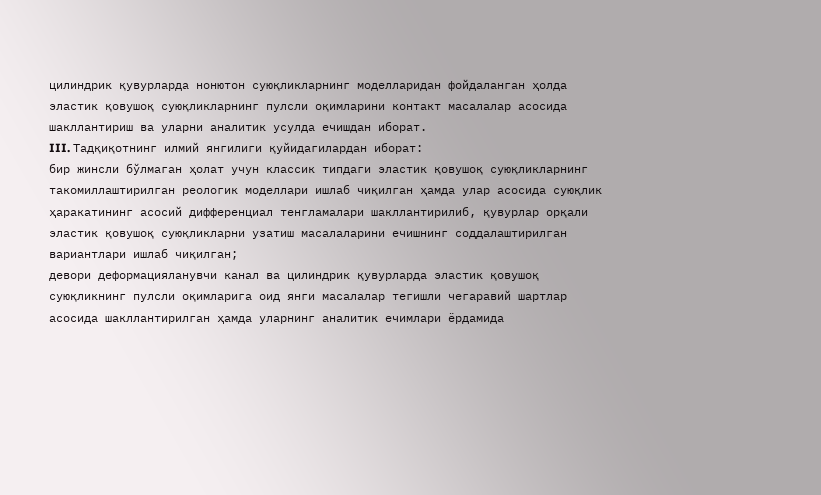цилиндрик қувурларда нонютон суюқликларнинг моделларидан фойдаланган ҳолда эластик қовушоқ суюқликларнинг пулсли оқимларини контакт масалалар асосида шакллантириш ва уларни аналитик усулда ечишдан иборат.
III. Тадқиқотнинг илмий янгилиги қуйидагилардан иборат:
бир жинсли бўлмаган ҳолат учун классик типдаги эластик қовушоқ суюқликларнинг такомиллаштирилган реологик моделлари ишлаб чиқилган ҳамда улар асосида суюқлик ҳаракатининг асосий дифференциал тенгламалари шакллантирилиб, қувурлар орқали эластик қовушоқ суюқликларни узатиш масалаларини ечишнинг соддалаштирилган вариантлари ишлаб чиқилган;
девори деформацияланувчи канал ва цилиндрик қувурларда эластик қовушоқ суюқликнинг пулсли оқимларига оид янги масалалар тегишли чегаравий шартлар асосида шакллантирилган ҳамда уларнинг аналитик ечимлари ёрдамида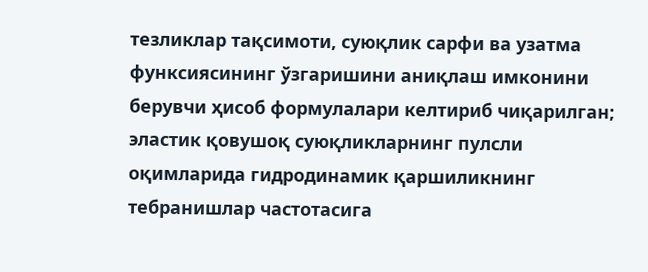тезликлар тақсимоти, суюқлик сарфи ва узатма функсиясининг ўзгаришини аниқлаш имконини берувчи ҳисоб формулалари келтириб чиқарилган;
эластик қовушоқ суюқликларнинг пулсли оқимларида гидродинамик қаршиликнинг тебранишлар частотасига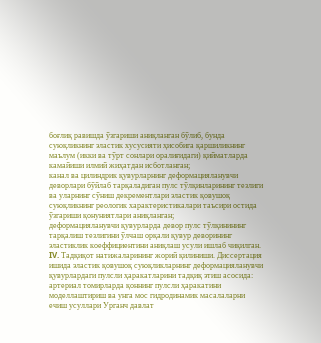боғлиқ равишда ўзгариши аниқланган бўлиб, бунда суюқликнинг эластик хусусияти ҳисобига қаршиликнинг маълум (икки ва тўрт сонлари оралиғидаги) қийматларда камайиши илмий жиҳатдан исботланган;
канал ва цилиндрик қувурларнинг деформацияланувчи деворлари бўйлаб тарқаладиган пулс тўлқинларининг тезлиги ва уларнинг сўниш декрементлари эластик қовушоқ суюқликнинг реологик характеристикалари таъсири остида ўзгариши қонуниятлари аниқланган;
деформацияланувчи қувурларда девор пулс тўлқинининг тарқалиш тезлигини ўлчаш орқали қувур деворининг эластиклик коеффициентини аниқлаш усули ишлаб чиқилган.
IV. Тадқиқот натижаларининг жорий қилиниши. Диссертация ишида эластик қовушоқ суюқликларнинг деформацияланувчи қувурлардаги пулсли ҳаракатларини тадқиқ этиш асосида:
артериал томирларда қоннинг пулсли ҳаракатини моделлаштириш ва унга мос гидродинамик масалаларни ечиш усуллари Урганч давлат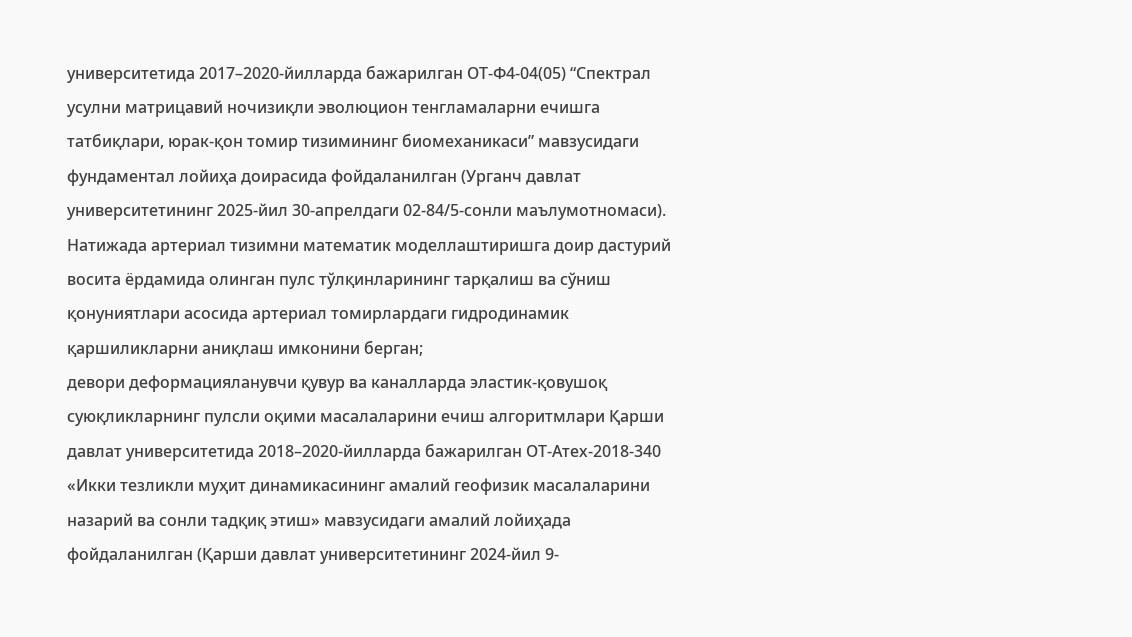университетида 2017–2020-йилларда бажарилган ОТ-Ф4-04(05) “Спектрал усулни матрицавий ночизиқли эволюцион тенгламаларни ечишга татбиқлари, юрак-қон томир тизимининг биомеханикаси” мавзусидаги фундаментал лойиҳа доирасида фойдаланилган (Урганч давлат университетининг 2025-йил 30-апрелдаги 02-84/5-сонли маълумотномаси). Натижада артериал тизимни математик моделлаштиришга доир дастурий восита ёрдамида олинган пулс тўлқинларининг тарқалиш ва сўниш қонуниятлари асосида артериал томирлардаги гидродинамик қаршиликларни аниқлаш имконини берган;
девори деформацияланувчи қувур ва каналларда эластик-қовушоқ суюқликларнинг пулсли оқими масалаларини ечиш алгоритмлари Қарши давлат университетида 2018–2020-йилларда бажарилган ОТ-Атех-2018-340 «Икки тезликли муҳит динамикасининг амалий геофизик масалаларини назарий ва сонли тадқиқ этиш» мавзусидаги амалий лойиҳада фойдаланилган (Қарши давлат университетининг 2024-йил 9-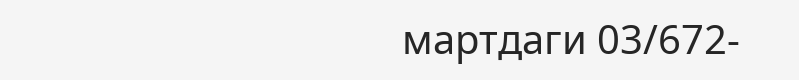мартдаги 03/672-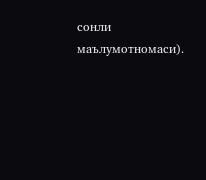сонли маълумотномаси).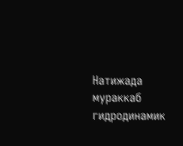Натижада мураккаб гидродинамик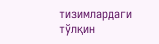тизимлардаги тўлқин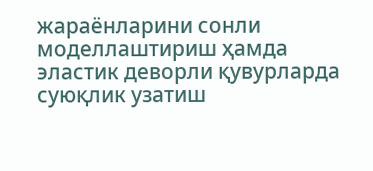жараёнларини сонли моделлаштириш ҳамда эластик деворли қувурларда суюқлик узатиш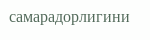самарадорлигини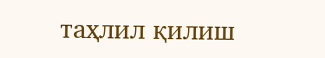таҳлил қилиш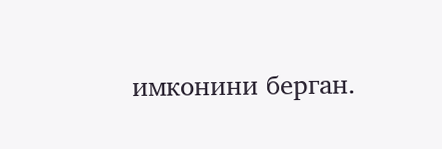имконини берган.